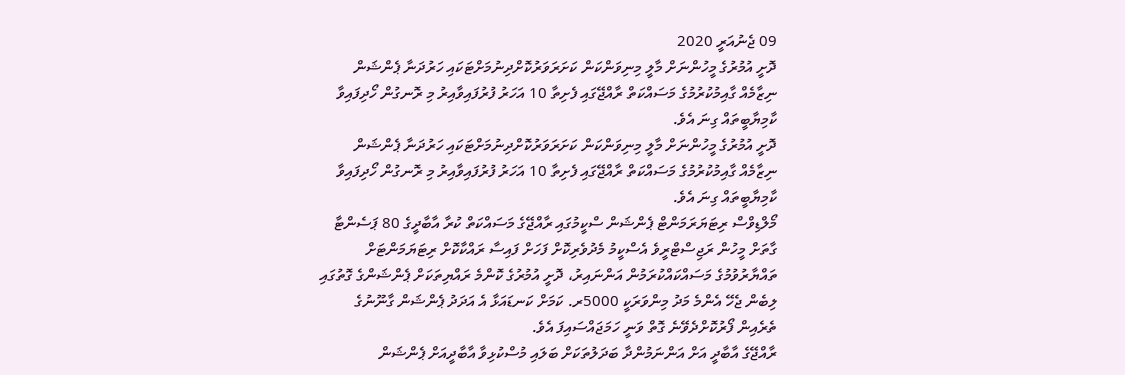09 ޖެނުއަރީ 2020
ދޮށީ އުމުރުގެ މީހުންނަށް މާލީ މިނިވަންކަން ކަށަރަވަރުކޮށްދިނުމަށްޓަކައި ހަރުދަނާ ޕެންޝަން ނިޒާމެއް ގާއިމުކުރުމުގެ މަސައްކަތް ރާއްޖޭގައި ފެށިތާ 10 އަހަރު ފުރުފައިވާއިރު މި ރޮނގުން ހޯދިފައިވާ ކާމިޔާބީތައް ގިނަ އެވެ.
ދޮށީ އުމުރުގެ މީހުންނަށް މާލީ މިނިވަންކަން ކަށަރަވަރުކޮށްދިނުމަށްޓަކައި ހަރުދަނާ ޕެންޝަން ނިޒާމެއް ގާއިމުކުރުމުގެ މަސައްކަތް ރާއްޖޭގައި ފެށިތާ 10 އަހަރު ފުރުފައިވާއިރު މި ރޮނގުން ހޯދިފައިވާ ކާމިޔާބީތައް ގިނަ އެވެ.
މޯލްޑިވްސް ރިޓަޔަރަމަންޓް ޕެންޝަން ސްކީމުގައި ރާއްޖޭގެ މަސައްކަތް ކުރާ އާބާދީގެ 80 ޕަސެންޓާ ގާތަށް މީހުން ރަޖިސްޓްރީވެ އެސްކީމު މެދުވެރިކޮށް ފަހަށް ފައިސާ ރައްކާކޮށް ރިޓަޔަމަންޓަށް ތައްޔާރުވުމުގެ މަސައްކައްކުރަމުން އަންނައިރު، ދޮށީ އުމުރުގެ ކޮންމެ ރައްޔިތަކަށް ޕެންޝަންގެ ގޮތުގައި ލިބެން ޖެހޭ އެންމެ މަދު މިންވަރަކީ 5000ރ. ކަމަށް ކަނޑައަޅާ އެ އަދަދު ޕެންޝަން ގާނޫނުގެ ތެރެއިން ފޯރުކޮށްދެވޭނެ ގޮތް ވަނީ ހަމަޖައްސައިފަ އެވެ.
ރާއްޖޭގެ އާބާދީ އަށް އަންނަމުންދާ ބަދަލުތަކަށް ބަލައި މުސްކުޅިވާ އާބާދީއަށް ޕެންޝަން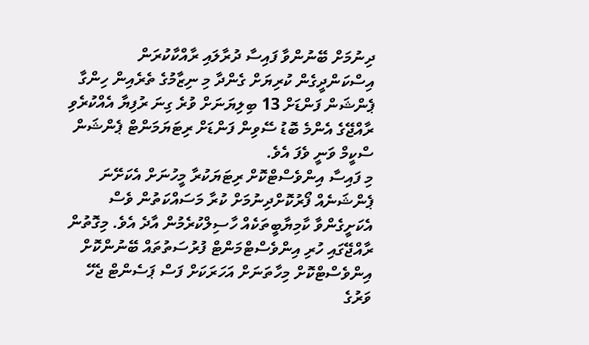ދިނުމަށް ބޭނުންވާ ފައިސާ ދުރާލައި ރާއްކާކުރަން އިސްކަންދީގެން ކުރިޔަށް ގެންދާ މި ނިޒާމުގެ ތެރެއިން ހިންގާ ޕެންޝަން ފަންޑަށް 13 ބިލިޔަނަށް ވުރެ ގިނަ ރުފިޔާ އެއްކުރެވި ރާއްޖޭގެ އެންމެ ބޮޑު ސޭވިން ފަންޑަށް ރިޓަޔަމަންޓް ޕެންޝަން ސްކީމް ވަނީ ވެފަ އެވެ.
މި ފައިސާ އިންވެސްޓްކޮށް ރިޓަޔަކުރާ މީހުނަށް އެކަށޭނަ ޕެންޝަނެއް ފޯރުކޮށްދިނުމަށް ކުރާ މަސައްކަތުން ވެސް އެކަށީގެންވާ ކާމިޔާބީތަކެއް ހާސިލްކުރެމުން އާދެ އެވެ. މިގޮތުން ރާއްޖޭގައި ހުރި އިންވެސްޓްމަންޓް ފުރުސަތުތައް ބޭނުންކޮށް އިންވެސްޓްކޮށް މިހާތަނަށް އަހަރަކަށް ފަސް ޕަސެންޓް ޖެހޭ ވަރުގެ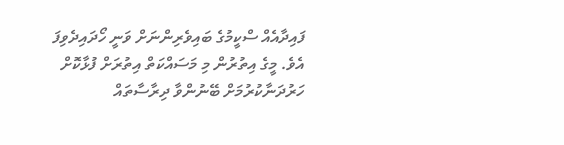ފައިދާއެއް ސްކީމުގެ ބައިވެރިންނަށް ވަނީ ހޯދައިދެވިފަ އެވެ. މީގެ އިތުރުން މި މަސައްކަތް އިތުރަށް ފުޅާކޮށް ހަރުދަނާކުރުމަށް ބޭނުންވާ ދިރާސާތައް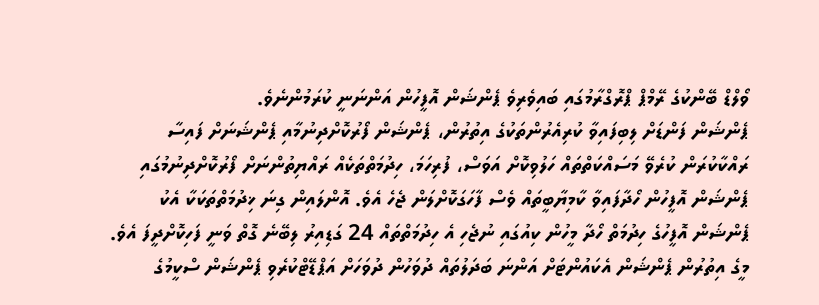ވޯލްޑް ބޭންކުގެ ރޭމްޕް ޕްރޮގްރާމުގައި ބައިވެރިވެ ޕެންޝަން އޮފީހުން އަންނަނީ ކުރަމުންނެވެ.
ޕެންޝަން ފަންޑަށް ލިބިފައިވާ ކުރިއެރުންތަކުގެ އިތުރުން، ޕެންޝަން ފޯރުކޮށްދިނުމާއި ޕެންޝަނަށް ފައިސާ ރައްކާކުރަން ކުރެވޭ މަސައްކަތްތައް ހަލުވިކޮށް އަވަސް، ފުރިހަމަ، ހިދުމަތްތަކެއް ރައްޔިތުންނަށް ފޯރުކޮށްދިނުމުގައި ޕެންޝަން އޮފީހުން ހޯދާފައިވާ ކާމިޔާބީތައް ވެސް ފާހަގަކޮށްލަން ޖެހެ އެވެ. އޮންލައިން ގިނަ ޚިދުމަތްތަކަކާ އެކު ޕެންޝަން އޮފީހުގެ ހިދުމަތް ހޯދާ މީހުން ކިއުގައި ނުޖެހި އެ ހިދުމަތްތައް 24 ގަޑިއިރު ލިބޭނެ ގޮތް ވަނީ ފަހިކޮށްދީފަ އެވެ. މީގެ އިތުރުން ޕެންޝަން އެކައުންޓަށް އަންނަ ބަދަލުތައް ދުވަހުން ދުވަހަށް އަޕްޑޭޓްކުރެވި ޕެންޝަން ސްކީމުގެ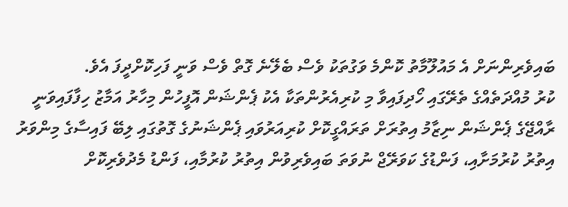ބައިވެރިންނަށް އެ މައުލޫމާތު ކޮންމެ ވަގުތަކު ވެސް ބެލޭނެ ގޮތް ވެސް ވަނީ ފަހިކޮށްދީފަ އެވެ.
ކުރު މުއްދަތެއްގެ ތެރޭގައި ހޯދިފައިވާ މި ކުރިއެރުންތަކާ އެކު ޕެންޝަން އޮފީހުން މިހާރު އަމާޒު ހިފާފައިވަނީ ރާއްޖޭގެ ޕެންޝަން ނިޒާމު އިތުރަށް ތަރައްގީކޮށް ކުރިއަރުވައި ޕެންޝަނުގެ ގޮތުގައި ލިބޭ ފައިސާގެ މިންވަރު އިތުރު ކުރުމަށާއި، ފަންޑުގެ ކަވަރޭޖް ނުވަތަ ބައިވެރިވުން އިތުރު ކުރުމާއި، ފަންޑު މެދުވެރިކޮށް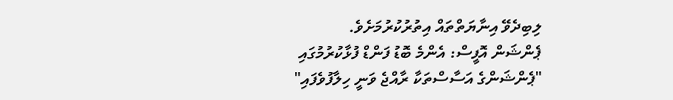ލިބިދެވޭ އިނާޔަތްތައް އިތުރުކުރުމަށެވެ.
ޕެންޝަން އޮފީސް: އެންމެ ބޮޑު ފަންޑް ފުޅާކުރުމުގައި
"ޕެންޝަންގެ އަސާސްތަކާ ރާއްޖެ ވަނީ ހިލާފުވެފައި"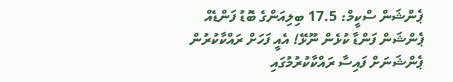ޕެންޝަން ސްކީމް: 17.5 ބިލިއަންގެ ބޮޑު ފަންޑެއް
ޕެންޝަން ފަންޑާ ކުޅެން ނޫޅޭ! އެއީ ފަހަށް ރައްކާކުރުން
ޕެންޝަނަށް ފައިސާ ރައްކާކުރުމުގައި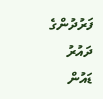ފަރުދުންގެ ދައުރު
ޑައުން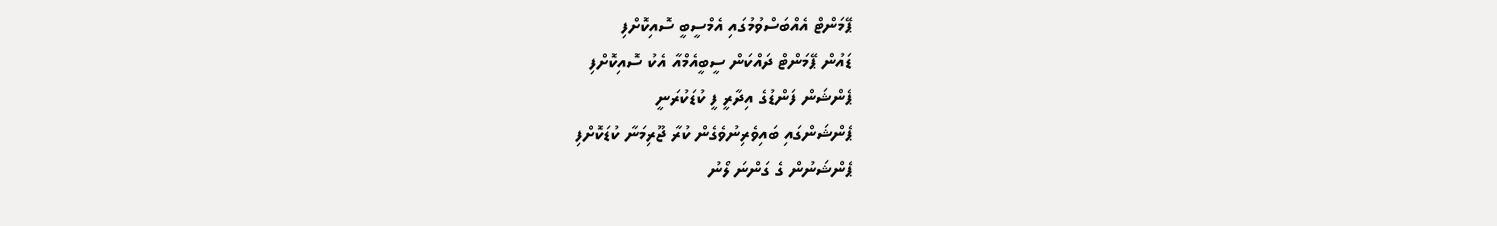ޕޭމަންޓް އެއްބަސްވުމުގައި އެމްސީބީ ސޮއިކޮށްފި
ޑައުން ޕޭމަންޓް ދައްކަން ސީބީއެމްއާ އެކު ސޮއިކޮށްފި
ޕެންޝަން ފަންޑުގެ އިދާރީ ފީ ކުޑަކުރަނީ
ޕެންޝަންގައި ބައިވެރިނުވެގެން ކުރާ ޖޫރިމަނާ ކުޑަކޮށްފި
ޕެންޝަނުން ގެ ގަންނަ ލޯނު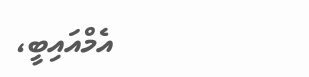އެމްއައިބީ،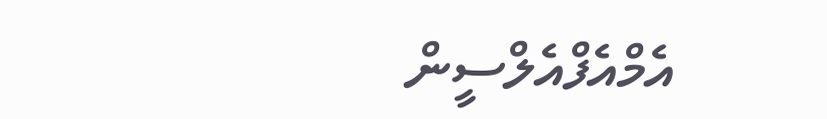އެމްއެފްއެލްސީން